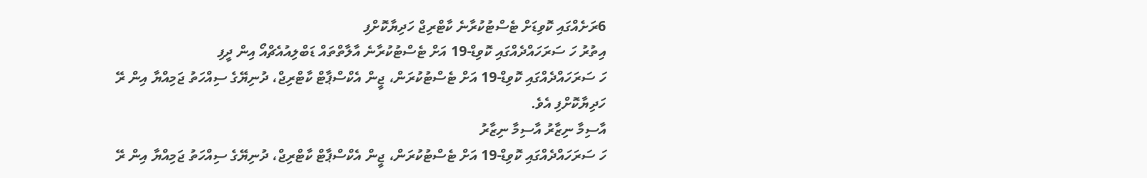6ރަށެއްގައި ކޮވިޑަށް ޓެސްޓުކުރާނެ ކާޓްރިޖް ހަދިޔާކޮށްފި
އިތުރު ހަ ސަރަހައްދެއްގައި ކޮވިޑް-19 އަށް ޓެސްޓުކުރާނެ އާލާތްތައް ޑަބްލިއުއެޗްއޯ އިން ދީފި
ހަ ސަރަހައްދެއްގައި ކޮވިޑް-19 އަށް ޓެސްޓުކުރަން، ޖީން އެކްސްޕާޓް ކާޓްރިޖް، ދުނިޔޭގެ ސިއްހަތު ޖަމިއްޔާ އިން ރޭ ހަދިޔާކޮށްފި އެވެ.
އާސިމާ ނިޒާރު އާސިމާ ނިޒާރު
ހަ ސަރަހައްދެއްގައި ކޮވިޑް-19 އަށް ޓެސްޓުކުރަން، ޖީން އެކްސްޕާޓް ކާޓްރިޖް، ދުނިޔޭގެ ސިއްހަތު ޖަމިއްޔާ އިން ރޭ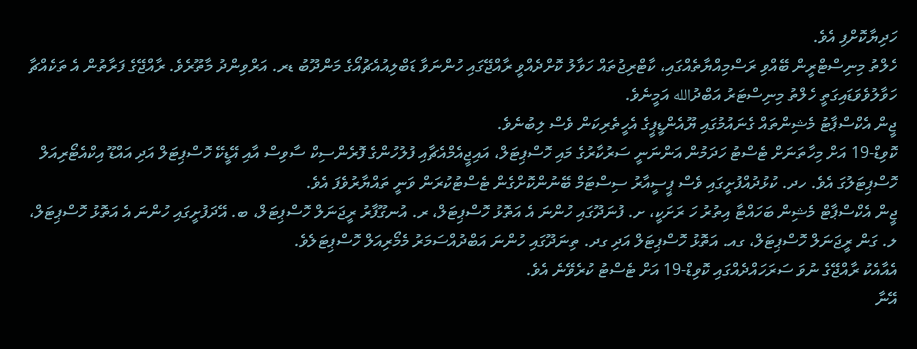ހަދިޔާކޮށްފި އެވެ.
ހެލްތު މިނިސްޓްރީން ބޭއްވި ރަސްމިއްޔާތެއްގައި، ކާޓްރިޖުތައް ހަވާލު ކޮށްދެއްވީ ރާއްޖޭގައި ހުންނަވާ ޑަބްލިއުއެޗުއޯގެ މަންދޫބު ޑރ. އަރްވިންދު މާތޫރެވެ. ރާއްޖޭގެ ފަރާތުން އެ ތަކެއްޗާ ހަވާލުވެވަޑައިގަތީ ހެލްތު މިނިސްޓަރު އަބްދުالله އަމީނެވެ.
ޖީން އެކްސްޕާޓު މެޝިންތައް ގެނައުމުގައި ޔޫއެންޑީޕީގެ އެހީތެރިކަން ވެސް ލިބުނެވެ.
ކޮވިޑް-19 އަށް މިހާތަނަށް ޓެސްޓު ހަދަމުން އަންނަނީ ސަރުކާރުގެ މައި ހޮސްޕިޓަލް، އައިޖީއެމްއެޗާއި ފުލުހުންގެ ފޮރެންސިކް ސާވިސް އާއި އޭޑީކޭ ހޮސްޕިޓަލް އަދި އައްޑޫ އިކްއެޓޯރިއަލް ހޮސްޕިޓަލުގަ އެވެ. ހދ. ކުޅުދުއްފުށީގައި ވެސް ޕީސީއާރު ސިސްޓަމް ބޭނުންކޮށްގެން ޓެސްޓުކުރަން ވަނީ ތައްޔާރުވެފަ އެވެ.
ޖީން އެކްސްޕާޓް މެޝިން ބަހައްޓާ އިތުރު ހަ ރަށަކީ، ށ. ފުނަދޫގައި ހުންނަ އެ އަތޮޅު ހޮސްޕިޓަލް، ރ. އުނގޫފާރު ރީޖަނަލް ހޮސްޕިޓަލް، ބ. އޭދަފުށީގައި ހުންނަ އެ އަތޮޅު ހޮސްޕިޓަލް، ލ. ގަން ރީޖަނަލް ހޮސްޕިޓަލް، ގއ. އަތޮޅު ހޮސްޕިޓަލް އަދި ގދ. ތިނަދޫގައި ހުންނަ އަބްދުއްސަމަރު މެމޯރިއަލް ހޮސްޕިޓަލެވެ.
އެއާއެކު ރާއްޖޭގެ ނުވަ ސަރަހައްދެއްގައި ކޮވިޑް-19 އަށް ޓެސްޓު ކުރެވޭނެ އެވެ.
އޭނާ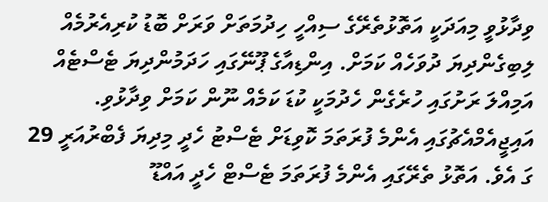ވިދާޅުވީ މިއަދަކީ އަތޮޅުތެރޭގެ ސިއްހީ ހިދުމަތަށް ވަރަށް ބޮޑު ކުރިއެރުމެއް ލިބިގެންދިޔަ ދުވަހެއް ކަމަށް. އިންޑިއާގެ ޕޫނޭގައި ހަދަމުންދިޔަ ޓެސްޓެއް އަމިއްލަ ރަށުގައި ހުރެގެން ހެދުމަކީ ކުޑަ ކަމެއް ނޫން ކަމަށް ވިދާޅުވި.
އައިޖީއެމްއެޗުގައި އެންމެ ފުރަތަމަ ކޮވިޑަށް ޓެސްޓު ހެދީ މިދިޔަ ފެބްރުއަރީ 29 ގަ އެވެ. އަތޮޅު ތެރޭގައި އެންމެ ފުރަތަމަ ޓެސްޓް ހެދީ އައްޑޫ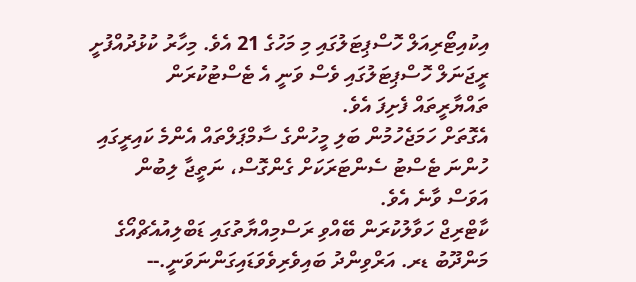އިކުއިޓޯރިއަލް ހޮސްޕިޓަލުގައި މި މަހުގެ 21 އެވެ. މިހާރު ކުޅުދުއްފުށީ ރީޖަނަލް ހޮސްޕިޓަލުގައި ވެސް ވަނީ އެ ޓެސްޓުކުރަން ތައްޔާރީތައް ފެށިފަ އެވެ.
އެގޮތަށް ހަމަޖެހުމުން ބަލި މީހުންގެ ސާމްޕަލްތައް އެންމެ ކައިރީގައި ހުންނަ ޓެސްޓު ސެންޓަރަކަށް ގެންގޮސް، ނަތީޖާ ލިބުން އަވަސް ވާނެ އެވެ.
ކާޓްރިޖް ހަވާލުކުރަން ބޭއްވި ރަސްމިއްޔާތުގައި ޑަބްލިއުއެޗްއޯގެ މަންދޫބު ޑރ. އަރްވިންދު ބައިވެރިވެވަޑައިގަންނަވަނީ.--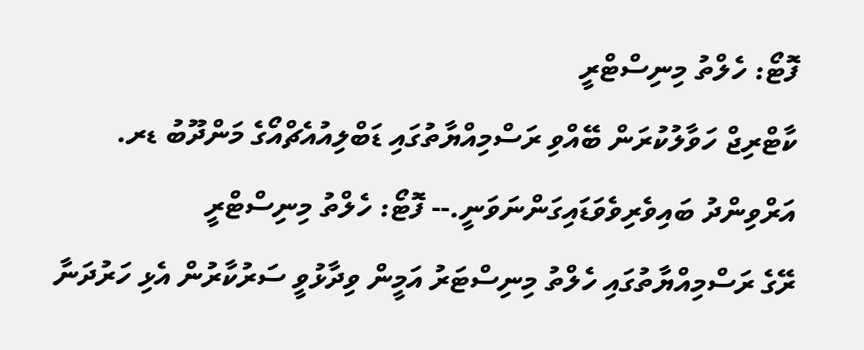ފޮޓޯ: ހެލްތު މިނިސްޓްރީ
ކާޓްރިޖް ހަވާލުކުރަން ބޭއްވި ރަސްމިއްޔާތުގައި ޑަބްލިއުއެޗްއޯގެ މަންދޫބު ޑރ. އަރްވިންދު ބައިވެރިވެވަޑައިގަންނަވަނީ.-- ފޮޓޯ: ހެލްތު މިނިސްޓްރީ
ރޭގެ ރަސްމިއްޔާތުގައި ހެލްތު މިނިސްޓަރު އަމީން ވިދާޅުވީ ސަރުކާރުން އެޅި ހަރުދަނާ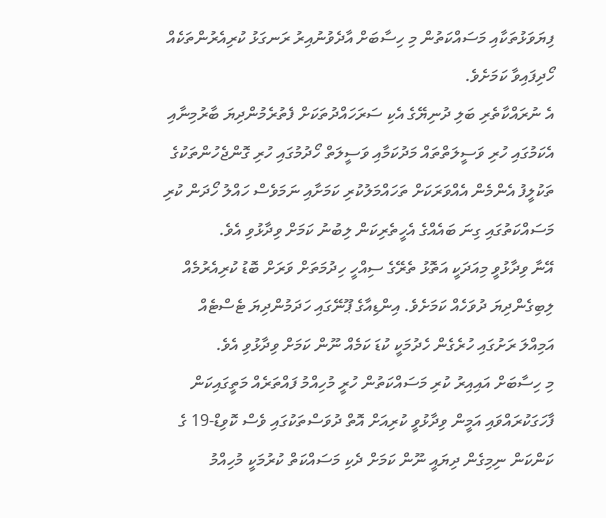ފިޔަވަޅުތަކާއި މަސައްކަތުން މި ހިސާބަށް އާދެވުނުއިރު ރަނގަޅު ކުރިއެރުންތަކެއް ހޯދިފައިވާ ކަމަށެވެ.
އެ ނުރައްކާތެރި ބަލި ދުނިޔޭގެ އެކި ސަރަހައްދުތަކަށް ފެތުރެމުންދިޔަ ބާރުމިނާއި އެކަމުގައި ހުރި ވަސީލަތްތައް މަދުކަމާއި ވަސީލަތް ހޯދުމުގައި ހުރި ގޮންޖެހުންތަކުގެ ތަކުލީފު އެންމެން އެއްވަރަކަށް ތަހައްމަލުކުރި ކަމަށާއި ނަމަވެސް ހައްލު ހޯދަން ކުރި މަސައްކަތުގައި ގިނަ ބައެއްގެ އެހީތެރިކަން ލިބުނު ކަމަށް ވިދާޅުވި އެވެ.
އޭނާ ވިދާޅުވީ މިއަދަކީ އަތޮޅު ތެރޭގެ ސިއްހީ ހިދުމަތަށް ވަރަށް ބޮޑު ކުރިއެރުމެއް ލިބިގެންދިޔަ ދުވަހެއް ކަމަށެވެ. އިންޑިއާގެ ޕޫނޭގައި ހަދަމުންދިޔަ ޓެސްޓެއް އަމިއްލަ ރަށުގައި ހުރެގެން ހެދުމަކީ ކުޑަ ކަމެއް ނޫން ކަމަށް ވިދާޅުވި އެވެ.
މި ހިސާބަށް އައިއިރު ކުރި މަސައްކަތުން ހުރީ މުހިއްމު ފައްތަރެއް މަތީގައިކަން ފާހަގަކުރައްވައި އަމީން ވިދާޅުވީ ކުރިއަށް އޮތް ދުވަސްތަކުގައި ވެސް ކޮވިޑް-19 ގެ ކަންކަން ނިމިގެން ދިޔައީ ނޫން ކަމަށް ދެކި މަސައްކަތް ކުރުމަކީ މުހިއްމު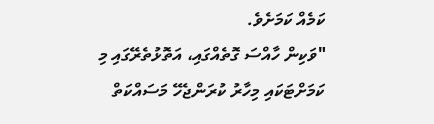ކަމެއް ކަމަށެވެ.
"ވަކިން ހާއްސަ ގޮތެއްގައި، އަތޮޅުތެރޭގައި މި ކަމަށްޓަކައި މިހާރު ކުރަންޖެހޭ މަސައްކަތް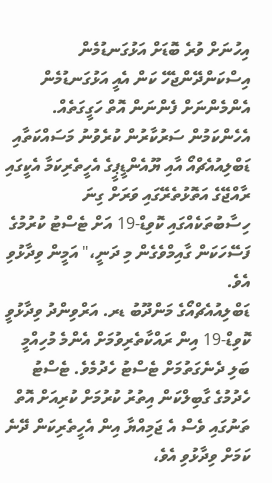އިހުނަށް ވުރެ ބޮޑަށް އަޅުގަނޑުމެން އިސްކަންދޭންޖެހޭ ކަން އެއީ އަޅުގަނޑުމެން އެންމެންނަށް ފެންނަން އޮތް ހަގީގަތެއް. އެހެންކަމުން ސަރުކާރުން ކުރެވުނު މަސައްކަތާއި ޑަބްލިއުއެޗްއޯ އާއި ޔޫއެންޑީޕީގެ އެހީތެރިކަމާ އެކީގައި ރާއްޖޭގެ އަތޮޅުތެރޭގައި ވަރަށް ގިނަ ހިސާބުތަކެއްގައި ކޮވިޑް-19 އަށް ޓެސްޓު ކުރުމުގެ ފަސޭހަކަން ގާއިމްވެގެން މި ދަނީ،" އަމީން ވިދާޅުވި އެވެ.
ޑަބްލިއުއެޗްއޯގެ މަންދޫބު ޑރ. އަރްވިންދު ވިދާޅުވީ ކޮވިޑް-19 އިން ރައްކާތެރިވުމަށް އެންމެ މުހިއްމީ ބަލި ދެނެގަތުމަށް ޓެސްޓު ހެދުމެވެ. ޓެސްޓު ހެދުމުގެ ގާބިލްކަން އިތުރު ކުރުމަށް ކުރިއަށް އޮތް ތަނުގައި ވެސް އެ ޖަމިއްޔާ އިން އެހީތެރިކަން ދޭނެ ކަމަށް ވިދާޅުވި އެވެ،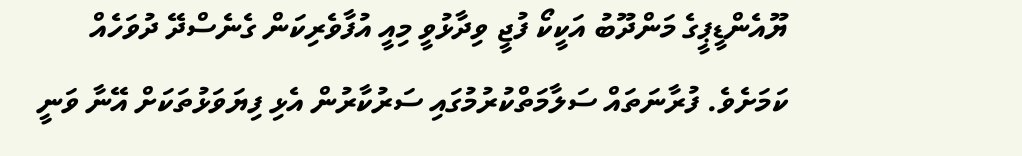ޔޫއެންޑީޕީގެ މަންދޫބު އަކީކޯ ފުޖީ ވިދާޅުވީ މިއީ އުފާވެރިކަން ގެނެސްދޭ ދުވަހެއް ކަމަށެވެ. ފުރާނަތައް ސަލާމަތްކުރުމުގައި ސަރުކާރުން އެޅި ފިޔަވަޅުތަކަށް އޭނާ ވަނީ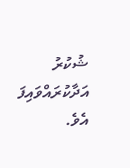ޝުކުރު އަދާކުރައްވައިފަ އެވެ.